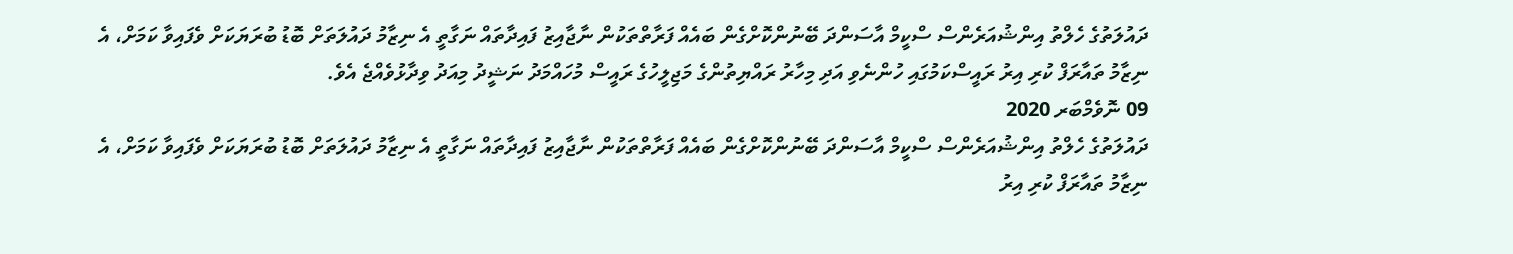ދައުލަތުގެ ހެލްތު އިންޝުއަރެންސް ސްކީމް އާސަންދަ ބޭނުންކޮށްގެން ބައެއް ފަރާތްތަކުން ނާޖާއިޒު ފައިދާތައް ނަގާތީ އެ ނިޒާމު ދައުލަތަށް ބޮޑު ބުރަޔަކަށް ވެފައިވާ ކަމަށް، އެ ނިޒާމު ތައާރަފް ކުރި އިރު ރައީސްކަމުގައި ހުންނެވި އަދި މިހާރު ރައްޔިތުންގެ މަޖިލީހުގެ ރައީސް މުހައްމަދު ނަޝީދު މިއަދު ވިދާޅުވެއްޖެ އެވެ.
09 ނޮވެމްބަރ 2020
ދައުލަތުގެ ހެލްތު އިންޝުއަރެންސް ސްކީމް އާސަންދަ ބޭނުންކޮށްގެން ބައެއް ފަރާތްތަކުން ނާޖާއިޒު ފައިދާތައް ނަގާތީ އެ ނިޒާމު ދައުލަތަށް ބޮޑު ބުރަޔަކަށް ވެފައިވާ ކަމަށް، އެ ނިޒާމު ތައާރަފް ކުރި އިރު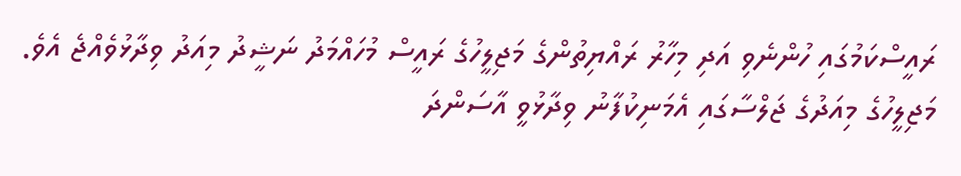ރައީސްކަމުގައި ހުންނެވި އަދި މިހާރު ރައްޔިތުންގެ މަޖިލީހުގެ ރައީސް މުހައްމަދު ނަޝީދު މިއަދު ވިދާޅުވެއްޖެ އެވެ.
މަޖިލީހުގެ މިއަދުގެ ޖަލްސާގައި އެމަނިކުފާނު ވިދާޅުވީ އާސަންދަ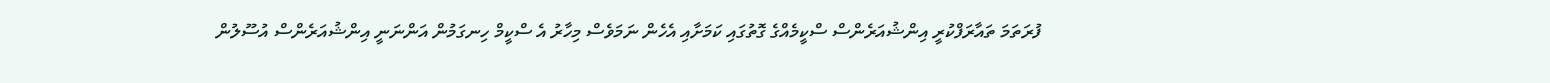ފުރަތަމަ ތައާރަފްކުރީ އިންޝުއަރެންސް ސްކީމެއްގެ ގޮތުގައި ކަމަށާއި އެހެން ނަމަވެސް މިހާރު އެ ސްކީމް ހިނގަމުން އަންނަނީ އިންޝުއަރެންސް އުސޫލުން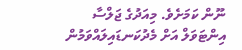ނޫން ކަމަށެވެ. މިއަދުގެ ޖަލްސާ އިންޓަވަލް އަށް މެދުކަނޑައިލައްވަމުން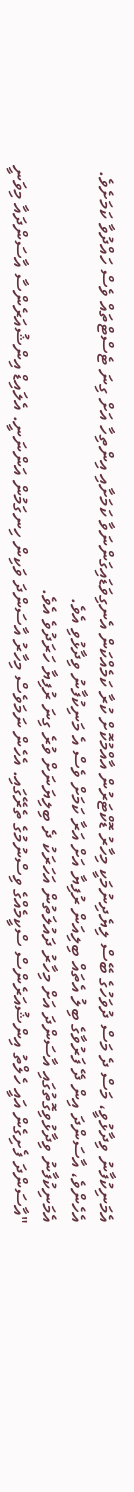އެމަނިކުފާނު ވިދާޅުވީ، މަސް ދެ މަސް ދުވަހުގެ ބޭސް ލިޔެދިނުމަކީ މިހާރު ޑޮކްޓަރުން އާއްމުކޮށް ކުރާ ކަމެއްކަން އެނގިވަޑައިގަންނަވާ ކަމަށާއި އިންތިހާ އަށް ގިނަ ޓެސްޓްތައް ވެސް ހައްދުވާ ކަމަށެވެ. އެހެންވެ، އާސަންދަ އިން ދޭ ފަރުވާގެ ބިލު އެތައް ބިލިއަން ރުފިޔާ އަށް އަރާ ކަމަށް ވެސް އެ މަނިކުފާނު ވިދާޅުވި އެވެ.
އެމަނިކުފާނު ވިދާޅުވިގޮތުގައި އާސަންދަ އަށް މިހާރު ދައުލަތުން އަހަރަކު ދެ ބިލިޔަނަށް ވުރެ ގިނަ ރުފިޔާ ހަރަދުވެ އެވެ.
"އާސަންދަ ފެށިގެން އައީ ހެލްތު އިންޝުއަރެންސް ސްކީމެއްގެ ވިސްނުމުގެ ތެރޭގައި. އެހެން ނަމަވެސް މިހާރު އާސަންދަ ވަކިން ހިނގަމުން އަންނަނީ. އެލައިޑް އިންޝުއަރެންސާ އާސަންދައާ މިވަނީ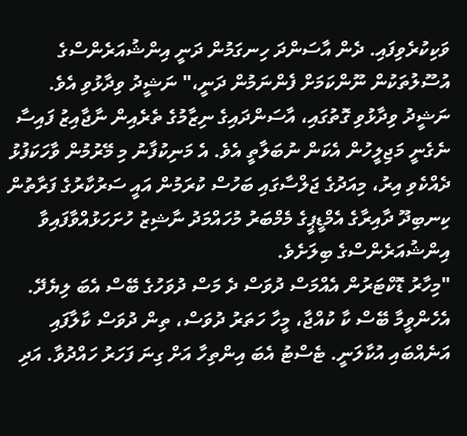ވަކިކުރެވިފައި. ދެން އާސަންދަ ހިނގަމުން ދަނީ އިންޝުއަރެންސްގެ އުސޫލުތަކުން ނޫންކަމަށް ފެންނަމުން ދަނީ،" ނަޝީދު ވިދާޅުވި އެވެ.
ނަޝީދު ވިދާޅުވި ގޮތުގައި، އާސަންދައިގެ ނިޒާމުގެ ތެރެއިން ނާޖާއިޒު ފައިސާ ނެގެނީ މަޖިލީހުން އެކަން ނުބަލާތީ އެވެ. އެ މަނިކުފާނު މި މޭރުމުން ވާހަކަފުޅު ދެއްކެވި އިރު، މިއަދުގެ ޖަލްސާގައި ބަހުސް ކުރަމުން އައީ ސަރުކާރުގެ ފަރާތުން ކިނބިދޫ ދާއިރާގެ އެމްޑީޕީގެ މެމްބަރު މުހައްމަދު ނާޝިޒު ހުށަހަޅުއްވާފައިވާ އިންޝުއަރެންސްގެ ބިލަށެވެ.
"މިހާރު ޑޮކްޓަރުން އެއްމަސް ދުވަސް ދެ މަސް ދުވަހުގެ ބޭސް އެބަ ލިޔެދޭ. އެހެންވީމާ ބޭސް ކާ ކުއްޖާ، މީހާ ހަތަރު ދުވަސް، ތިން ދުވަސް ކާލާފައި އަނެއްބައި އުކާލަނީ. ޓެސްޓު އެބަ އިންތިހާ އަށް ގިނަ ފަހަރު ހައްދުވާ. އަދި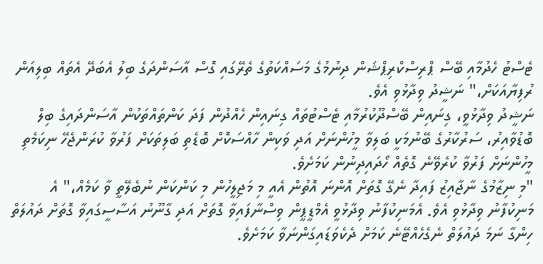ޓެސްޓު ހެދުމާއި ބޭސް ޕްރިސްކްރިޕްޝަން ދިނުމުގެ މަސައްކަތުގެ ތެރޭގައި ގޮސް އާސަންދަގެ ބިލު އެބަދޭ އެތައް ބިލިއަން ރުފިޔާއަކަށް،" ނަޝީދު ވިދާޅުވި އެވެ.
ނަޝީދު ވިދާޅުވީ، ގިނައިން ބޭސްދޫކުރުމާއި ޓެސްޓުތައް ގިނައިން ހެއްދުން ފަދަ ކަންތައްތަކުން އާސަންދައިގެ ބިލް ބޮޑުވާއިރު، ސަރުކާރުގެ ބޭނުމަކީ ބަލިވާ މީހުންނަށް އަދި ވަކިން ހާއްސަކޮށް ބޮޑެތި ބަލިތަކަށް ފަރުވާ ކުރަންޖެހޭ ނިކަމެތި މީހުންނަށް ފަރުވާ ކުރެވޭނެ ގޮތެއް ހޯދައިދިނުން ކަމަށެވެ.
"މި ނިޒާމުގެ ނާޖާއިޒު ފައިދާ ނެގޭ ގޮތަށް އޮންނަ އޮތުން އެއީ މި މަޖިލީހުން މި ކަންކަން ނުބެލޭތީ ވާ ކަމެއް،" އެ މަނިކުފާނު ވިދާޅުވި އެވެ. އެމަނިކުފާނު ވިދާޅުވީ އެމްޑީޕީން ވިސްނާފައިވާ ގޮތަށް އަދި ގާނޫނު އަސާސީގައިވާ ގޮތަށް ދައުލަތް ހިންގާ ނަމަ ދައުލަތް ނެގެހެއްޓޭނެ ކަމަށް ދެކެވަޑައިގަންނަވާ ކަމަށެވެ.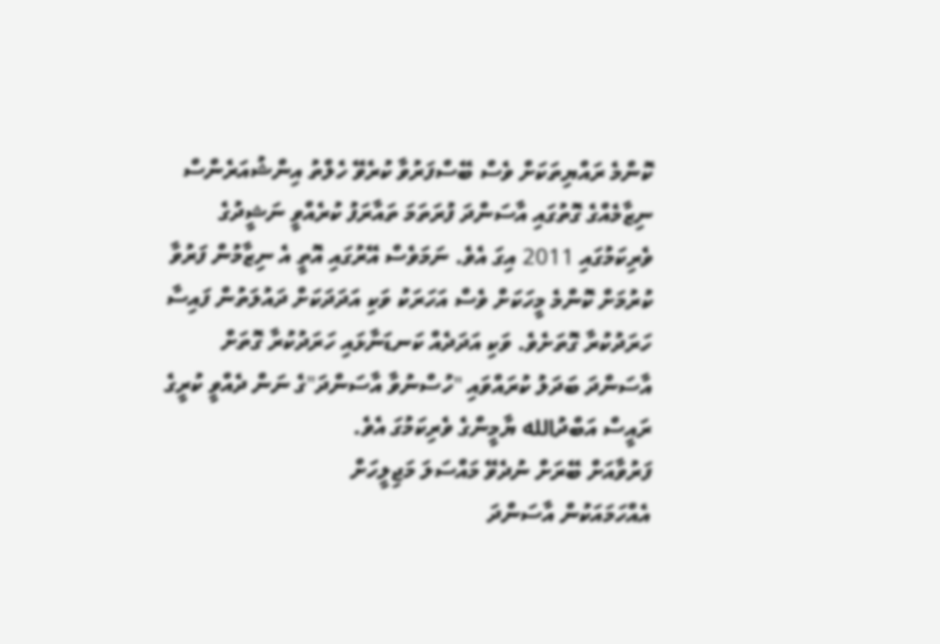ކޮންމެ ރައްޔިތަކަށް ވެސް ބޭސްފަރުވާ ކުރެވޭ ހެލްތު އިންޝުއަރެންސް ނިޒާމެއްގެ ގޮތުގައި އާސަންދަ ފުރަތަމަ ތައާރަފު ކުރެއްވީ ނަޝީދުގެ ވެރިކަމުގައި 2011 އިގަ އެވެ. ނަމަވެސް އޭރުގައި އޮތީ އެ ނިޒާމުން ފަރުވާ ކުރުމަށް ކޮންމެ މީހަކަށް ވެސް އަހަރަކު ވަކި އަދަދަކަށް ދައުލަތުން ފައިސާ ހަރަދުކުރާ ގޮތަށެވެ. ވަކި އަދަދެއް ކަނޑަނާޅައި ހަރަދުކުރާ ގޮތަށް އާސަންދަ ބަދަލު ކުރައްވައި "ހުސްނުވާ އާސަންދަ"ގެ ނަން ދެއްވީ ކުރީގެ ރައީސް އަބްދުالله ޔާމީންގެ ވެރިކަމުގަ އެވެ.
ފަރުވާއަށް ބޭރަށް ނުދެވޭ މައްސަލަ މަޖިލީހަށް
އެއްހަމައަކުން އާސަންދަ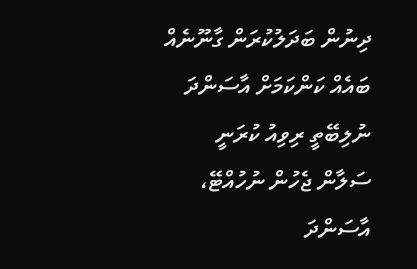ދިނުން ބަދަލުކުރަން ގާނޫނެއް
ބައެއް ކަންކަމަށް އާސަންދަ ނުލިބޭތީ ރިވިއު ކުރަނީ
ސަލާން ޖެހުން ނުހުއްޓޭ، އާސަންދަ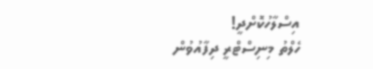އިސްލާހުކޮށްދީ!
ހެލްތު މިނިސްޓްރީ ދިފާއުވުން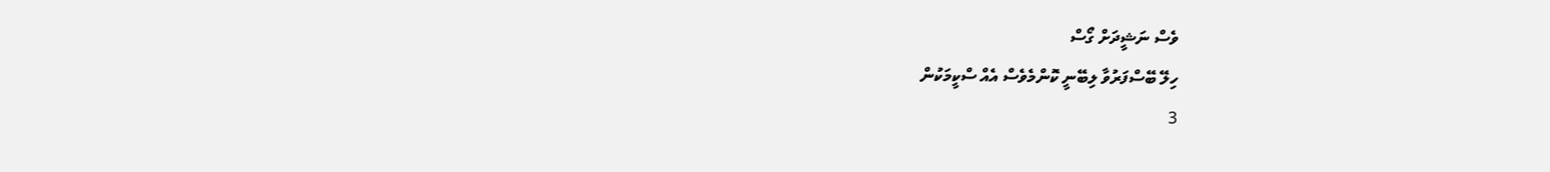ވެސް ނަޝީދަށް ގޯސް
ހިލޭ ބޭސްފަރުވާ ލިބޭނީ ކޮންމެވެސް އެއް ސްކީމަކުން
3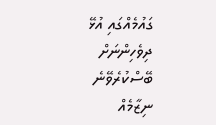ގައުމެއްގައި އުޅޭ ދިވެހިންނަށް ބޭސްކުރެވޭނެ ނިޒާމެއް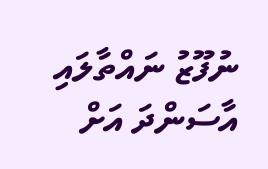ނުފޫޒު ނައްތާލައި އާސަންދަ އަށް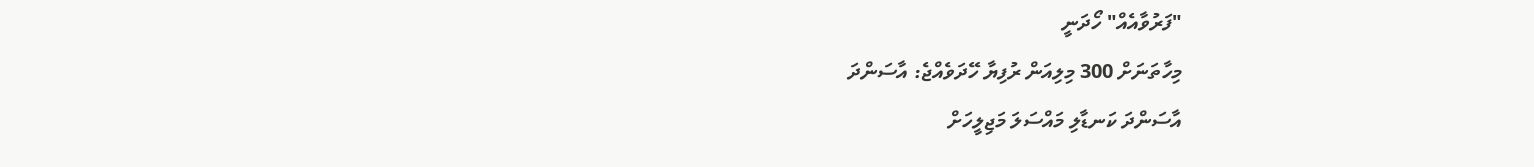"ފަރުވާއެއް" ހޯދަނީ
މިހާތަނަށް 300 މިލިއަން ރުފިޔާ ހޭދަވެއްޖެ: އާސަންދަ
އާސަންދަ ކަނޑާލި މައްސަލަ މަޖިލީހަށް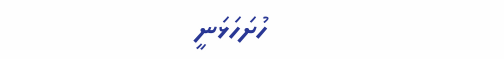ހުށަހަޅަނީ